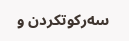سه‌ركوتكردن و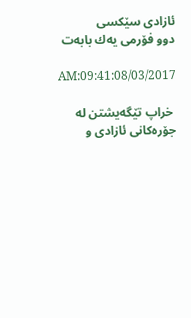ئازادی سێكسی
دوو فۆرمی یه‌ك بابه‌ت

AM:09:41:08/03/2017

 خراپ تێگه‌یشتن له‌ جۆره‌كانی ئازادی و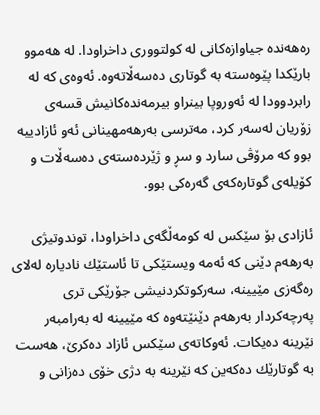ره‌هه‌نده‌ جیاوازه‌كانی له‌ كولتووری داخراودا. له‌ هه‌موو بارێكدا پێوه‌سته‌ به‌ گوتاری ده‌سه‌ڵاته‌وه‌. ئه‌وه‌ی كه‌ له‌ رابردوودا له‌ ئه‌وروپا بینراو بیرمه‌نده‌كانیش قسه‌ی زۆریان له‌سه‌ر كرد، مه‌ترسی به‌رهه‌مهینانی ئه‌و ئازادییه‌ بوو كه‌ مرۆڤی سارد و سڕ و ژێرده‌سته‌ی ده‌سه‌ڵات و كۆیله‌ی گوتاره‌كه‌ی گه‌ره‌كی بوو.

ئازادی بۆ سێكس له‌ كومه‌ڵگه‌ی داخراودا، توندوتیژی به‌رهه‌م دێنی كه‌ ئه‌مه‌ ویستێكی تا ئاستێك نادیاره‌ له‌لای ره‌گه‌زی مێیینه‌، سه‌ركوتكردنیشی جۆرێكی تری په‌رچه‌كردار به‌رهه‌م دێنێته‌وه‌ كه‌ مێیینه‌ له‌ به‌رامبه‌ر نێرینه‌ ده‌یكات. ئه‌وكاته‌ی سێكس ئازاد ده‌كرێ، هه‌ست به‌ گوتارێك ده‌كه‌ین كه‌ نێرینه‌ به‌ دژی خۆی ده‌زانی و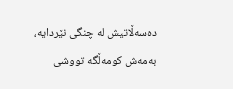ده‌سه‌ڵاتیش له‌ چنگی نێردایه‌، به‌مه‌ش كومه‌ڵگه‌ تووشی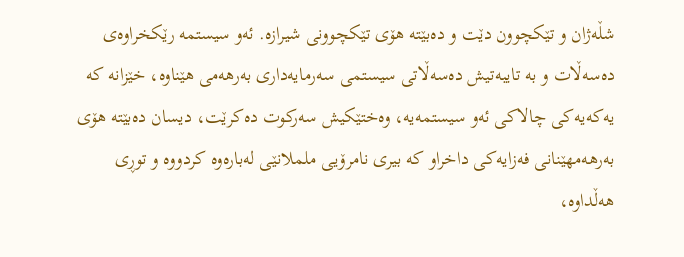شڵه‌ژان و تێكچوون دێت و ده‌بێته‌ هۆی تێكچوونی شیرازه‌. ئه‌و سیستمه‌ رێكخراوه‌ی ده‌سه‌ڵات و به‌ تایبه‌تیش ده‌سه‌ڵاتی سیستمی سه‌رمایه‌داری به‌رهه‌می هێناوه‌، خێزانه‌ كه‌ یه‌كه‌یه‌كی چالاكی ئه‌و سیستمه‌یه‌، وه‌ختێكیش سه‌ركوت ده‌كرێت، دیسان ده‌بێته‌ هۆی به‌رهه‌مهێنانی فه‌زایه‌كی داخراو كه‌ بیری نامرۆیی ململانێی له‌باره‌وه‌ كردووه‌ و توڕی هه‌ڵداوه‌،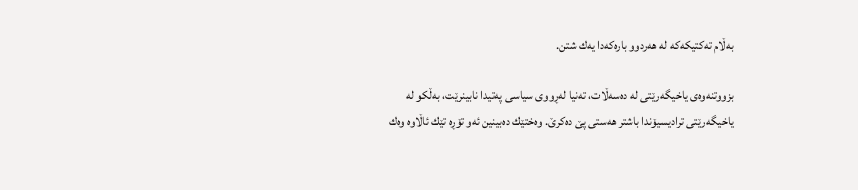به‌ڵام ته‌كتیكه‌كه‌ له‌ هه‌ردوو باره‌كه‌دا یه‌ك شتن.

بزووتنه‌وه‌ی یاخیگه‌رێتی له‌ ده‌سه‌ڵات، ته‌نیا له‌ڕووی سیاسی په‌تیدا نابینرێت، به‌ڵكو له‌ یاخیگه‌رێتی ترادیسیۆندا باشتر هه‌ستی پێ ده‌كرێ. وه‌ختێك ده‌بینین ئه‌و تۆڕه‌ تێك ئاڵاوه‌ وه‌ك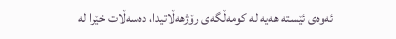ئه‌وه‌ی ئێسته‌ هه‌یه‌ له‌ كومه‌ڵگه‌ی رۆژهه‌ڵاتیدا، ده‌سه‌ڵات خێرا له‌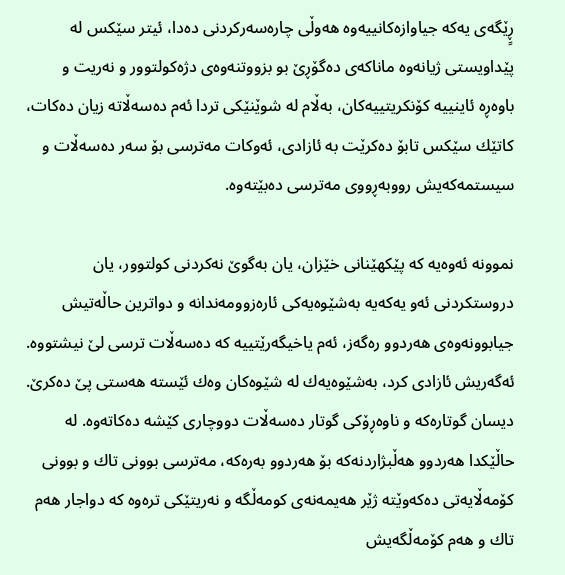ڕٍێگه‌ی یه‌كه‌ جیاوازه‌كانییه‌وه‌ هه‌وڵی چاره‌سه‌ركردنی ده‌دا، ئیتر سێكس له‌ پێداویستی ژیانه‌وه‌ ماناكه‌ی ده‌گۆڕێ بو بزووتنه‌وه‌ی دژه‌كولتوور و نه‌ریت و باوه‌ڕه‌ ئاینییه‌ كۆنكریتییه‌كان، به‌ڵام له‌ شوێنێكی تردا ئه‌م ده‌سه‌ڵاته‌ زیان ده‌كات، كاتێك سێكس تابۆ ده‌كرێت به‌ ئازادی، ئه‌وكات مه‌ترسی بۆ سه‌ر ده‌سه‌ڵات و سیستمه‌كه‌یش رووبه‌ڕووی مه‌ترسی ده‌بێته‌وه‌.

نموونه‌ ئه‌وه‌یه‌ كه‌ پێكهێنانی خێزان، یان به‌گوێ نه‌كردنی كولتوور، یان دروستكردنی ئه‌و یه‌كه‌یه‌ به‌شێوه‌یه‌كی ئاره‌زوومه‌ندانه‌ و دواترین حاڵه‌تیش جیابوونه‌وه‌ی هه‌ردوو ره‌گه‌ز، ئه‌م یاخیگه‌رێتییه‌ كه‌ ده‌سه‌ڵات ترسی لێ نیشتووه‌. ئه‌گه‌ریش ئازادی كرد، به‌شێوه‌یه‌ك له‌ شێوه‌كان وه‌ك ئێسته‌ هه‌ستی پێ ده‌كرێ. دیسان گوتاره‌كه‌ و ناوه‌ڕۆكی گوتار ده‌سه‌ڵات دووچاری كێشه‌ ده‌كاته‌وه‌. له‌ حاڵێكدا هه‌ردوو هه‌ڵبژاردنه‌كه‌ بۆ هه‌ردوو به‌ره‌كه‌، مه‌ترسی بوونی تاك و بوونی كۆمه‌ڵایه‌تی ده‌كه‌وێته‌ ژێر هه‌یمه‌نه‌ی كومه‌ڵگه‌ و نه‌ریتێكی تره‌وه‌ كه‌ دواجار هه‌م تاك و هه‌م كۆمه‌ڵگه‌یش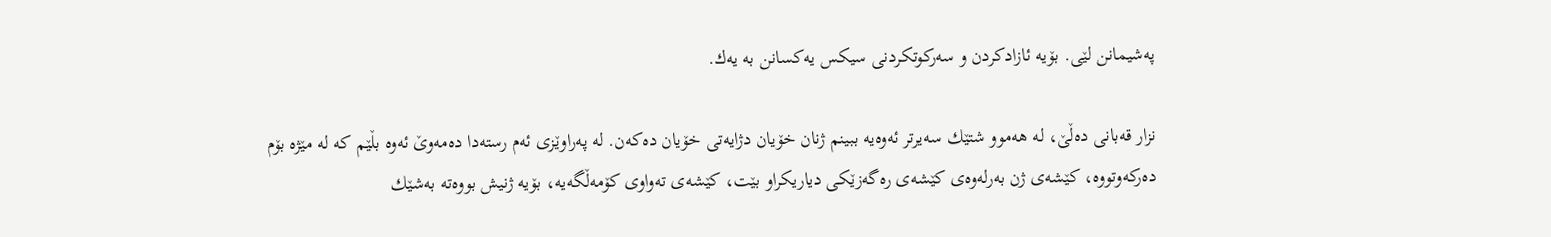په‌شیمانن لێی. بۆیه‌ ئازادكردن و سه‌ركوتكردنی سیكس یه‌كسانن به‌ یه‌ك.

نزار قه‌بانی‌ ده‌ڵێ، له‌ هه‌موو شتێك سه‌یرتر ئه‌وه‌یه‌ ببینم ژنان خۆیان دژایه‌تی‌ خۆیان ده‌كه‌ن. له‌ په‌راوێزی‌ ئه‌م رسته‌دا ده‌مه‌وێ‌ ئه‌وه‌ بڵێم كه‌ له‌ مێژه‌ بۆم ده‌ركه‌وتووه‌، كێشه‌ی‌ ژن به‌رله‌وه‌ی‌ كێشه‌ی‌ ره‌گه‌زێكی‌ دیاریكراو بێت، كێشه‌ی‌ ته‌واوی‌ كۆمه‌ڵگه‌یه‌، بۆیه‌ ژنیش بووه‌ته‌ به‌شێك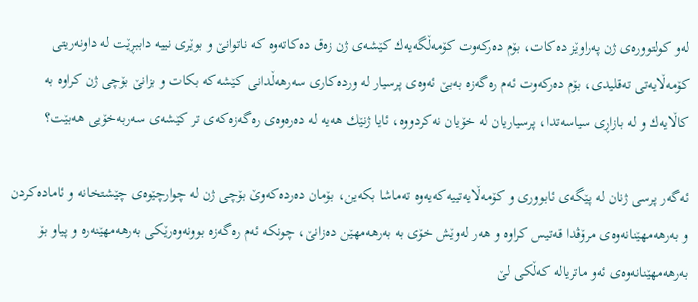له‌و كولتووره‌ی‌ ژن په‌راوێز ده‌كات، بۆم ده‌ركه‌وت كۆمه‌ڵگه‌یه‌ك كێشه‌ی‌ ژن زه‌ق ده‌كاته‌وه‌ كه‌ ناتوانێ‌ و بوێری نییه‌ داببڕێت له‌ داونه‌ریتی‌ كۆمه‌ڵایه‌تی‌ ته‌قلیدی‌، بۆم ده‌ركه‌وت ئه‌م ره‌گه‌زه‌ به‌بێ‌ ئه‌وه‌ی‌ پرسیار له‌ ورده‌كاری‌ سه‌رهه‌ڵدانی‌ كێشه‌كه‌ بكات و بزانێ‌ بۆچی‌ ژن كراوه‌ به‌ كاڵایه‌ك و له‌ بازاڕی‌ سیاسه‌تدا‌، پرسیاریان له‌ خۆیان نه‌كردووه‌، ئایا ژنێك هه‌یه‌ له‌ ده‌ره‌وه‌ی‌ ره‌گه‌زه‌كه‌ی‌ تر كێشه‌ی‌ سه‌ربه‌خۆیی‌ هه‌بێت؟

ئه‌گه‌ر پرسی ژنان له‌ پێگه‌ی‌ ئابووری‌ و كۆمه‌ڵایه‌تییه‌كه‌یه‌وه‌ ته‌ماشا بكه‌ین، بۆمان ده‌رده‌كه‌وێ‌ بۆچی‌ ژن له‌ چوارچێوه‌ی‌ چێشتخانه‌ و ئاماده‌كردن و به‌رهه‌مهێنانه‌وه‌ی‌ مرۆڤدا قه‌تیس كراوه‌ و هه‌ر له‌وێش خۆی‌ به‌ به‌رهه‌مهێن ده‌زانێ‌، چونكه‌ ئه‌م ره‌گه‌زه‌ بوونه‌وه‌رێكی‌ به‌رهه‌مهێنه‌ره‌ و پیاو بۆ به‌رهه‌مهێنانه‌وه‌ی‌ ئه‌و ماتریاله‌ كه‌ڵكی‌ لێ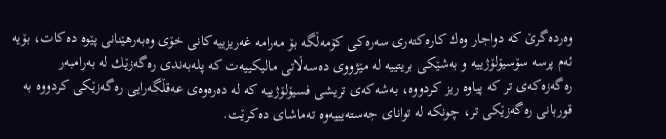وه‌رده‌گرێ‌ كه‌ دواجار وه‌ك كاره‌كته‌ری‌ سه‌ره‌كی‌ كۆمه‌ڵگه‌ بۆ مه‌رامه‌ غه‌ریزییه‌كانی‌ خۆی‌ وه‌به‌رهێنانی‌ پێوه‌ ده‌كات، بۆیه‌ ئه‌م پرسه‌ سۆسیۆلۆژییه‌ و به‌شێكی‌ بریتییه‌ له‌ مێژووی‌ ده‌سه‌ڵاتی‌ مالیكییه‌ت كه‌ پله‌به‌ندی‌ ره‌گه‌زێك له‌ به‌رامبه‌ر ره‌گه‌زه‌كه‌ی‌ تر كه‌ پیاوه‌ ریز كردووه‌، به‌شه‌كه‌ی‌ تریشی فسیۆلۆژییه‌ كه‌ له‌ ده‌ره‌وه‌ی‌ عه‌قڵگه‌رایی‌ ره‌گه‌زێكی‌ كردووه‌ به‌ قوربانی‌ ره‌گه‌زێكی‌ تر، چونكه‌ له‌ توانای‌ جه‌سته‌یییه‌وه‌ ته‌ماشای‌ ده‌كرێت.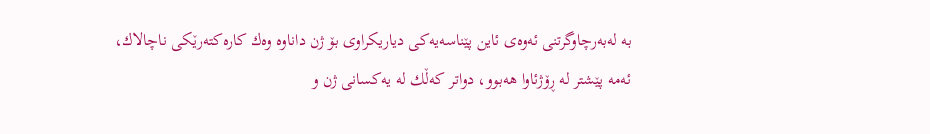به‌ له‌به‌رچاوگرتنی‌ ئه‌وه‌ی‌ ئاین پێناسه‌یه‌كی‌ دیاریكراوی‌ بۆ ژن داناوه‌ وه‌ك كاره‌كته‌رێكی‌ ناچالاك، ئه‌مه‌ پێشتر له‌ ڕۆژئاوا هه‌بوو، دواتر كه‌ڵك له‌ یه‌كسانی‌ ژن و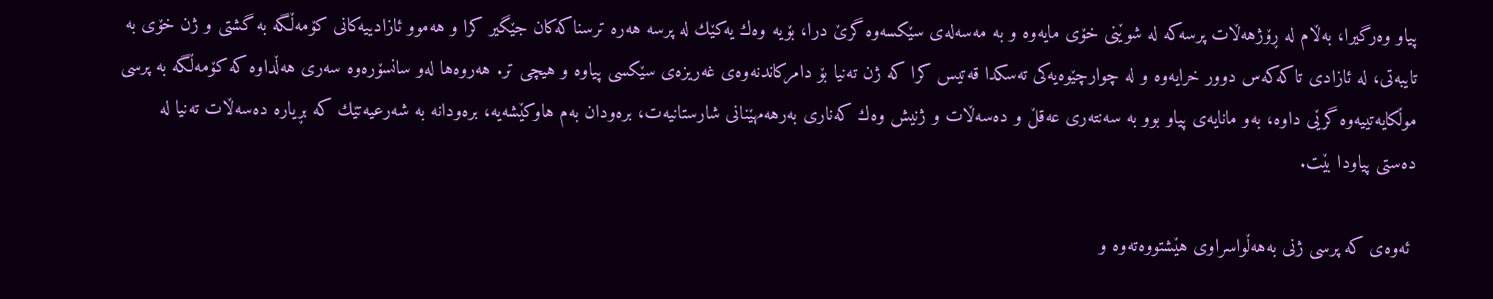پیاو وه‌رگیرا، به‌ڵام له‌ ڕۆژهه‌ڵات پرسه‌كه‌ له‌ شوێنی‌ خۆی‌ مایه‌وه‌ و به‌ مه‌سه‌له‌ی‌ سێكسه‌وه‌ گرێ درا، بۆیه‌ وه‌ك یه‌كێك له‌ پرسه‌ هه‌ره‌ ترسناكه‌كان جێگیر كرا و هه‌موو ئازادییه‌كانی‌ كۆمه‌ڵگه‌ به‌ گشتی‌ و ژن خۆی به‌ تایبه‌تی‌، له‌ ئازادی‌ تاكه‌كه‌س دوور خرایه‌وه‌ و له‌ چوارچێوه‌یه‌كی‌ ته‌سكدا قه‌تیس كرا كه‌ ژن ته‌نیا بۆ دامركاندنه‌وه‌ی‌ غه‌ریزه‌ی‌ سێكسی‌ پیاوه‌ و هیچی تر. هه‌روه‌ها له‌و سانسۆره‌وه‌ سه‌ری هه‌ڵداوه‌ كه‌ كۆمه‌ڵگه‌ به‌ پرسی موڵكایه‌تییه‌وه‌ گرێی داوه‌، به‌و مانایه‌ی‌ پیاو بوو به‌ سه‌نته‌ری‌ عه‌قڵ و ده‌سه‌ڵات و ژنیش وه‌ك كه‌ناری‌ به‌رهه‌مهێنانی‌ شارستانیه‌ت، بره‌ودان به‌م هاوكێشه‌یه‌، بره‌ودانه‌ به‌ شه‌رعیه‌تێك كه‌ بڕیاره‌ ده‌سه‌ڵات ته‌نیا له‌ ده‌ستی‌ پیاودا بێت.

 ئه‌وه‌ی‌ كه‌ پرسی ژنی‌ به‌هه‌ڵواسراوی‌ هێشتووه‌ته‌وه‌ و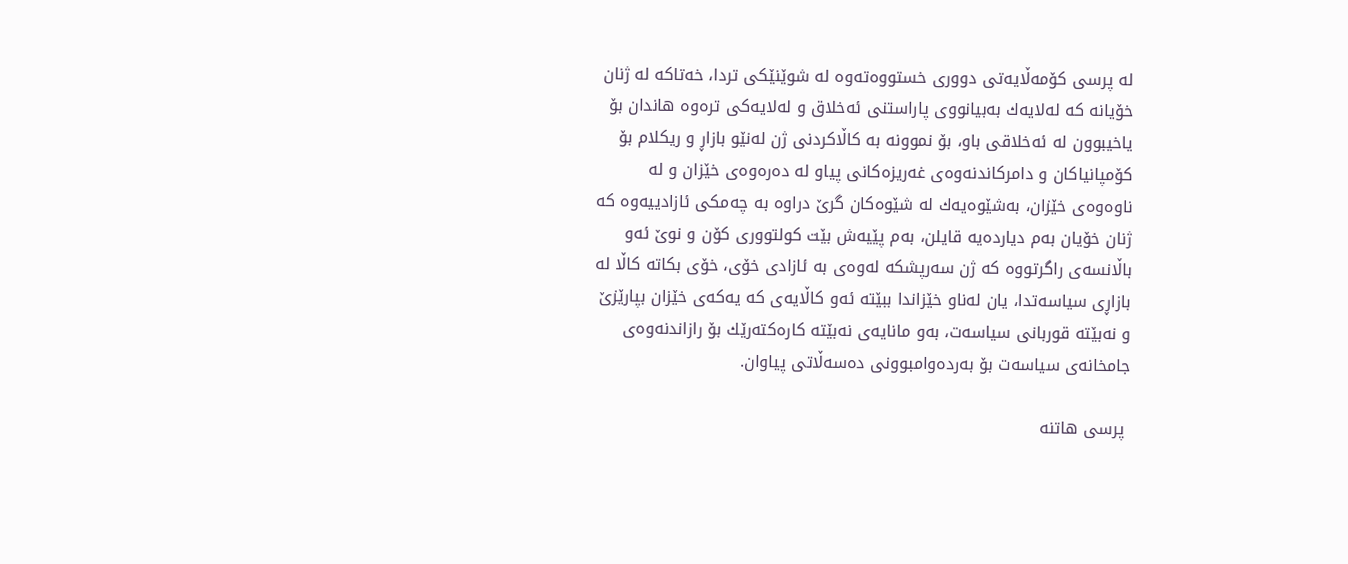له‌ پرسی كۆمه‌ڵایه‌تی‌ دووری‌ خستووه‌ته‌وه‌ له‌ شوێنێكی‌ تردا، خه‌تاكه‌ له‌ ژنان خۆیانه‌ كه‌ له‌لایه‌ك به‌بیانووی‌ پاراستنی‌ ئه‌خلاق و له‌لایه‌كی‌ تره‌وه‌ هاندان بۆ یاخیبوون له‌ ئه‌خلاقی‌ باو، بۆ نموونه‌ به‌ كاڵاكردنی‌ ژن له‌نێو بازاڕ و ریكلام بۆ كۆمپانیاكان و دامركاندنه‌وه‌ی‌ غه‌ریزه‌كانی‌ پیاو له‌ ده‌ره‌وه‌ی‌ خێزان و له‌ ناوه‌وه‌ی‌ خێزان، به‌شێوه‌یه‌ك له‌ شێوه‌كان گرێ دراوه‌ به‌ چه‌مكی‌ ئازادییه‌وه‌ كه‌ ژنان خۆیان به‌م دیارده‌یه‌ قایلن، به‌م پێیه‌ش بێت كولتووری‌ كۆن و نوێ‌ ئه‌و باڵانسه‌ی‌ راگرتووه‌ كه‌ ژن سه‌رپشكه‌ له‌وه‌ی‌ به‌ ئازادی‌ خۆی‌، خۆی‌ بكاته‌ كاڵا له‌ بازاڕی‌ سیاسه‌تدا، یان له‌ناو خێزاندا ببێته‌ ئه‌و كاڵایه‌ی‌ كه‌ یه‌كه‌ی‌ خێزان بپارێزێ‌ و نه‌بێته‌ قوربانی‌ سیاسه‌ت، به‌و مانایه‌ی‌ نه‌بێته‌ كاره‌كته‌رێك بۆ رازاندنه‌وه‌ی‌ جامخانه‌ی‌ سیاسه‌ت بۆ به‌رده‌وامبوونی‌ ده‌سه‌ڵاتی‌ پیاوان.

 پرسی هاتنه‌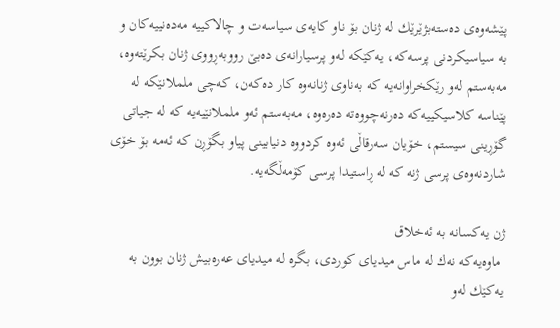پێشه‌وه‌ی‌ ده‌سته‌بژێرێك له‌ ژنان بۆ ناو كایه‌ی‌ سیاسه‌ت و چالاكییه‌ مه‌ده‌نییه‌كان و به‌ سیاسیكردنی‌ پرسه‌كه‌، یه‌كێكه‌ له‌و پرسیارانه‌ی‌ ده‌بێ‌ رووبه‌ڕووی‌ ژنان بكرێته‌وه‌، مه‌به‌ستم له‌و رێكخراوانه‌یه‌ كه‌ به‌ناوی‌ ژنانه‌وه‌ كار ده‌كه‌ن، كه‌چی‌ ململانێكه‌ له‌ پێناسه‌ كلاسیكییه‌كه‌ ده‌رنه‌چووه‌ته‌ ده‌ره‌وه‌، مه‌به‌ستم ئه‌و ململانێیه‌یه‌ كه‌ له‌ جیاتی‌ گۆڕینی‌ سیستم، خۆیان سه‌رقاڵی‌ ئه‌وه‌ كردووه‌ دنیابینی‌ پیاو بگۆڕن كه‌ ئه‌مه‌ بۆ خۆی‌ شاردنه‌وه‌ی‌ پرسی ژنه‌ كه‌ له‌ ڕاستیدا پرسی كۆمه‌ڵگه‌یه‌.

ژن یه‌كسانه‌ به‌ ئه‌خلاق
 ماوه‌یه‌كه‌ نه‌ك له‌ ماس میدیای كوردی، بگره‌ له‌ میدیای عه‌ره‌بیش ژنان بوون به‌ یه‌كێك له‌و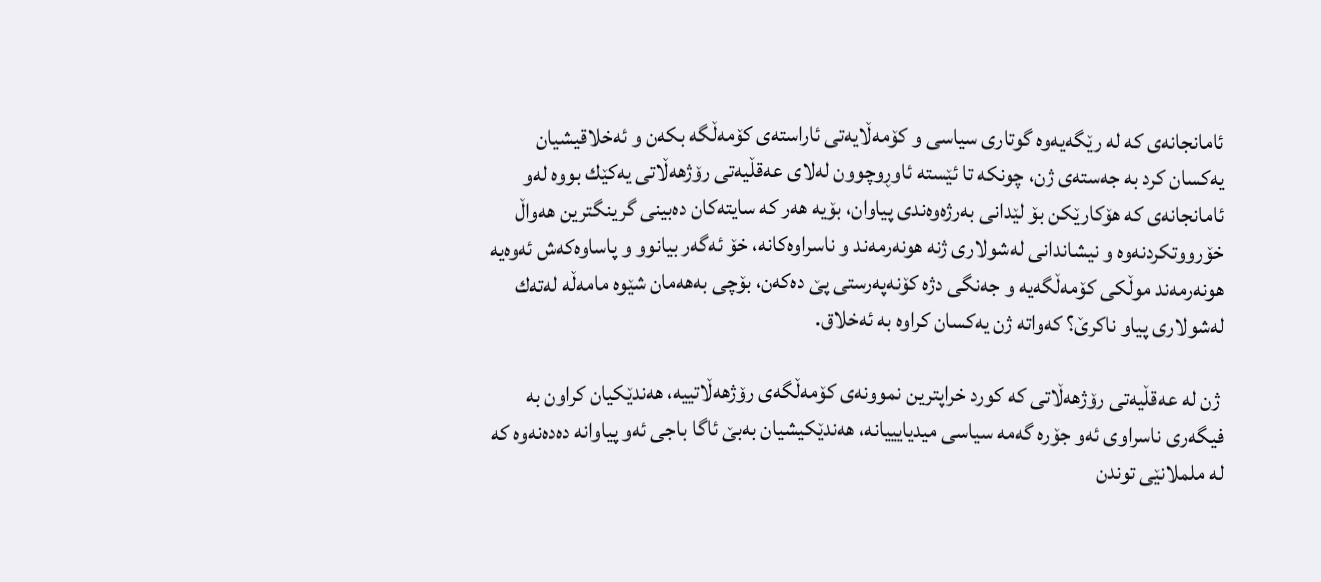ئامانجانه‌ی كه‌ له‌ رێگه‌یه‌وه‌ گوتاری سیاسی و كۆمه‌ڵایه‌تی ئاراسته‌ی كۆمه‌ڵگه‌ بكه‌ن و ئه‌خلاقیشیان یه‌كسان كرد به‌ جه‌سته‌ی ژن، چونكه‌ تا ئێسته‌ ئاوڕوچوون له‌لای عه‌قڵیه‌تی رۆژهه‌ڵاتی یه‌كێك بووه‌ له‌و ئامانجانه‌ی كه‌ هۆكارێكن بۆ لێدانی به‌رژه‌وه‌ندی پیاوان، بۆیه‌ هه‌ر كه‌ سایته‌كان ده‌بینی گرینگترین هه‌واڵ خۆرووتكردنه‌وه‌ و نیشاندانی له‌شولاری ژنه‌ هونه‌رمه‌ند و ناسراوه‌كانه‌، خۆ ئه‌گه‌ر بیانوو و پاساوه‌كه‌ش ئه‌وه‌یه‌ هونه‌رمه‌ند موڵكی كۆمه‌ڵگه‌یه‌ و جه‌نگی دژه‌ كۆنه‌په‌رستی پێ ده‌كه‌ن، بۆچی به‌هه‌مان شێوه‌ مامه‌ڵه‌ له‌ته‌ك له‌شولاری پیاو ناكرێ‌؟ كه‌واته‌ ژن یه‌كسان كراوه‌ به‌ ئه‌خلاق.

 ژن له‌ عه‌قڵیه‌تی رۆژهه‌ڵاتی كه‌ كورد خراپترین نموونه‌ی كۆمه‌ڵگه‌ی رۆژهه‌ڵاتییه‌، هه‌ندێكیان كراون به‌ فیگه‌ری ناسراوی ئه‌و جۆره‌ گه‌مه‌ سیاسی میدیایییانه‌، هه‌ندێكیشیان به‌بێ‌ ئاگا باجی ئه‌و پیاوانه‌ ده‌ده‌نه‌وه‌ كه‌ له‌ ململانێی توندن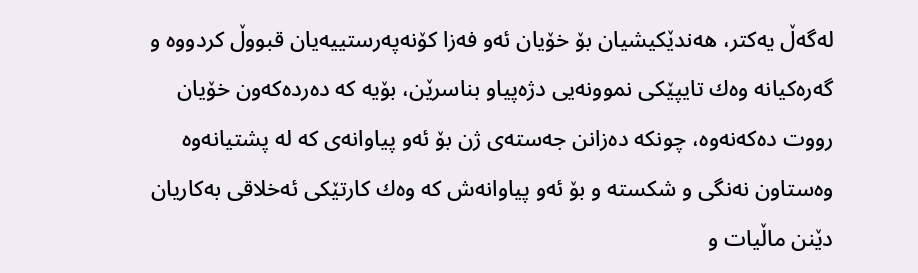له‌گه‌ڵ یه‌كتر، هه‌ندێكیشیان بۆ خۆیان ئه‌و فه‌زا كۆنه‌په‌رستییه‌یان قبووڵ كردووه‌ و گه‌ره‌كیانه‌ وه‌ك تایپێكی نموونه‌یی دژه‌پیاو بناسرێن، بۆیه‌ كه‌ ده‌رده‌كه‌ون خۆیان رووت ده‌كه‌نه‌وه‌، چونكه‌ ده‌زانن جه‌سته‌ی ژن بۆ ئه‌و پیاوانه‌ی كه‌ له‌ پشتیانه‌وه‌ وه‌ستاون نه‌نگی و شكسته‌ و بۆ ئه‌و پیاوانه‌ش كه‌ وه‌ك كارتێكی ئه‌خلاقی به‌كاریان دێنن ماڵیات و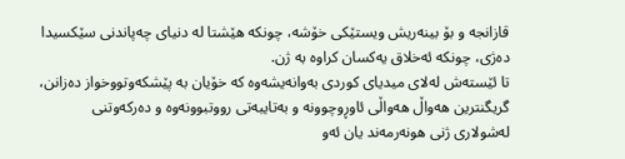قازانجه‌ و بۆ بینه‌ریش ویستێكی خۆشه‌، چونكه‌ هێشتا له‌ دنیای چه‌پاندنی سێكسیدا ده‌ژی، چونكه‌ ئه‌خلاق یه‌كسان كراوه‌ به‌ ژن.
تا ئێسته‌ش له‌لای میدیای كوردی به‌وانه‌یشه‌وه‌ كه‌ خۆیان به‌ پێشكه‌وتووخواز ده‌زانن، گریگنترین هه‌واڵ هه‌واڵی ئاوڕوچوونه‌ و به‌تایبه‌تی رووتبوونه‌وه‌ و ده‌ركه‌وتنی له‌شولاری ژنی هونه‌رمه‌ند یان ئه‌و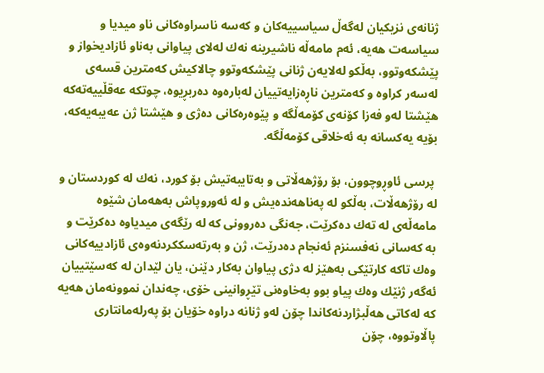ژنانه‌ی نزیكیان له‌گه‌ڵ سیاسییه‌كان و كه‌سه‌ ناسراوه‌كانی ناو میدیا و سیاسه‌ت هه‌یه‌، ئه‌م مامه‌ڵه‌ ناشیرینه‌ نه‌ك له‌لای پیاوانی به‌ناو ئازادیخواز و پێشكه‌وتوو، به‌ڵكو له‌لایه‌ن ژنانی پێشكه‌وتوو چالاكیش كه‌مترین قسه‌ی له‌سه‌ر كراوه‌ و كه‌مترین ناڕه‌زایه‌تییان له‌باره‌وه‌ ده‌ربڕیوه‌، چوتكه‌ عه‌قڵییه‌ته‌كه‌ هێشتا له‌و فه‌زا كۆنه‌ی كۆمه‌ڵگه‌ و پێوه‌ره‌كانی ده‌ژی و هێشتا ژن عه‌یبه‌یه‌كه‌، بۆیه‌ یه‌كسانه‌ به‌ ئه‌خلاقی كۆمه‌ڵگه‌.

 پرسی ئاوڕوچوون، بۆ رۆژهه‌ڵاتی و به‌تایبه‌تیش بۆ كورد، نه‌ك له‌ كوردستان و له‌ رۆژهه‌ڵات، به‌ڵكو له‌ په‌ناهه‌نده‌یش و له‌ ئه‌وروپاش به‌هه‌مان شێوه‌ مامه‌ڵه‌ی له‌ ته‌ك ده‌كرێت، جه‌نگی ده‌روونی كه‌ له‌ رێگه‌ی میدیاوه‌ ده‌كرێت و به‌ كه‌سانی نه‌فسنزم ئه‌نجام ده‌درێت، ژن و به‌رته‌سككردنه‌وه‌ی ئازادییه‌كانی وه‌ك تاكه‌ كارتێكی به‌هێز له‌ دژی پیاوان به‌كار دێنن، یان لێدان له‌ كه‌سێتییان ئه‌گه‌ر ژنێك وه‌ك پیاو بوو به‌خاوه‌نی تێڕوانینی خۆی، چه‌ندان نموونه‌مان هه‌یه‌ كه‌ له‌كاتی هه‌ڵبژاردنه‌كاندا چۆن له‌و ژنانه‌ دراوه‌ خۆیان بۆ په‌رله‌مانتاری پاڵاوتووه‌، چۆن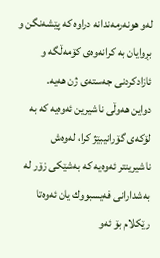له‌و هونه‌رمه‌ندانه‌ دراوه‌ كه‌ پێشه‌نگن و بڕوایان به‌ كرانه‌وه‌ی كۆمه‌ڵگه‌ و ئازادكردنی جه‌سته‌ی ژن هه‌یه‌.
دواین هه‌وڵی ناشیرین ئه‌وه‌یه‌ كه‌ به‌ لۆكه‌ی گۆرانیبێژ كرا، له‌وه‌ش ناشیرینتر ئه‌وه‌یه‌ كه‌ به‌شێكی زۆر له‌ به‌شدارانی فه‌یسبووك یان ئه‌وه‌تا رێكلام بۆ ئه‌و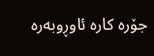جۆره‌ كاره‌ ئاوڕوبه‌ره‌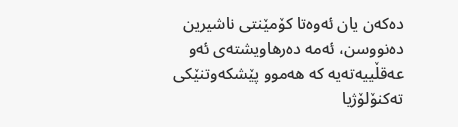ده‌كه‌ن یان ئه‌وه‌تا كۆمێنتی ناشیرین ده‌نووسن، ئه‌مه‌ ده‌رهاویشته‌ی ئه‌و عه‌قڵییه‌ته‌یه‌ كه‌ هه‌موو پێشكه‌وتنێكی ته‌كنۆلۆژیا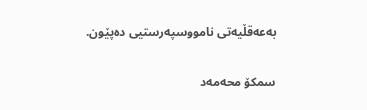به‌عه‌قڵیه‌تی نامووسپه‌رستیی ده‌پێون.

سمكۆ محه‌مه‌د